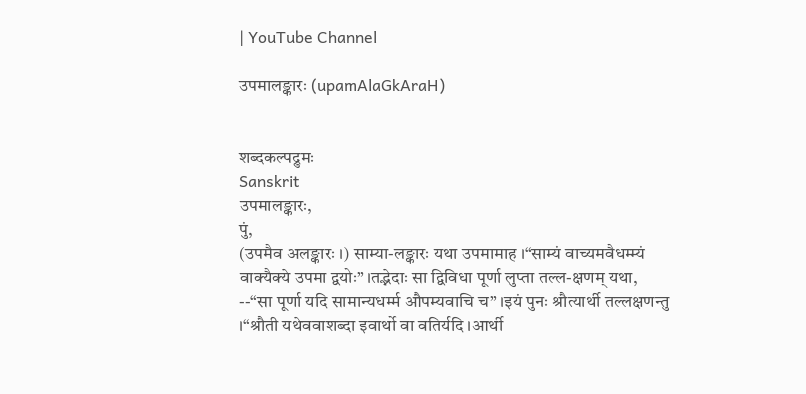| YouTube Channel

उपमालङ्कारः (upamAlaGkAraH)


शब्दकल्पद्रुमः
Sanskrit
उपमालङ्कारः,
पुं,
(उपमैव अलङ्कारः ।) साम्या-लङ्कारः यथा उपमामाह ।“साम्यं वाच्यमवैधम्म्यं वाक्यैक्ये उपमा द्वयोः” ।तद्भेदाः सा द्विविधा पूर्णा लुप्ता तल्ल-क्षणम् यथा, --“सा पूर्णा यदि सामान्यधर्म्म औपम्यवाचि च” ।इयं पुनः श्रौत्यार्थी तल्लक्षणन्तु ।“श्रौती यथेववाशब्दा इवार्थो वा वतिर्यदि ।आर्थी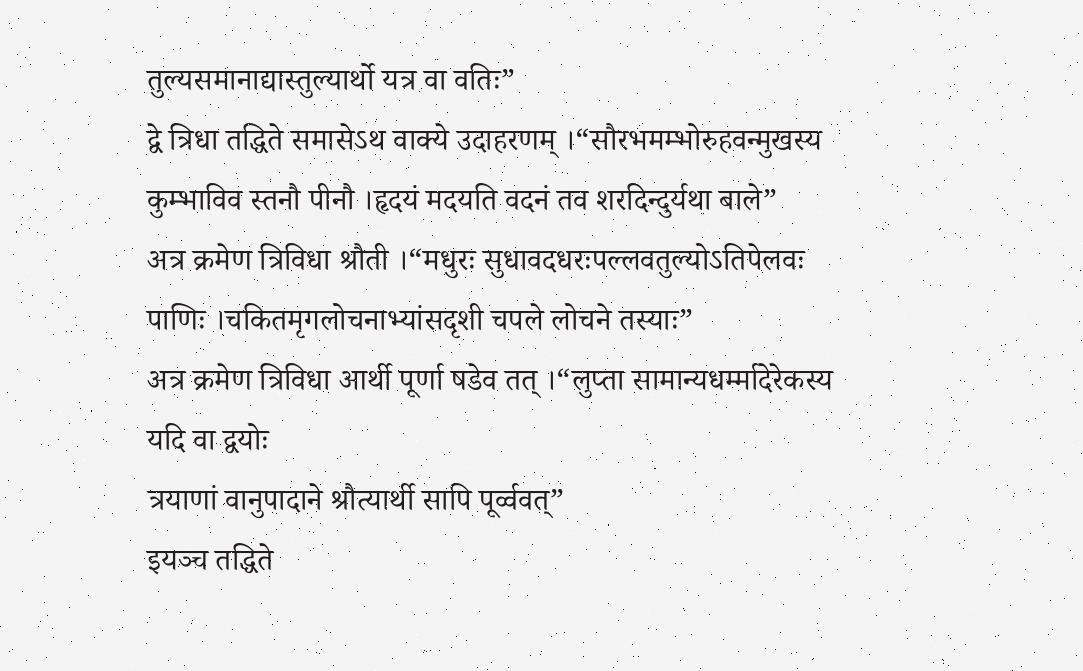तुल्यसमानाद्यास्तुल्यार्थो यत्र वा वतिः”
द्वे त्रिधा तद्धिते समासेऽथ वाक्ये उदाहरणम् ।“सौरभमम्भोरुहवन्मुखस्य कुम्भाविव स्तनौ पीनौ ।हृदयं मदयति वदनं तव शरदिन्दुर्यथा बाले”
अत्र क्रमेण त्रिविधा श्रौती ।“मधुरः सुधावदधरःपल्लवतुल्योऽतिपेलवः पाणिः ।चकितमृगलोचनाभ्यांसदृशी चपले लोचने तस्याः”
अत्र क्रमेण त्रिविधा आर्थी पूर्णा षडेव तत् ।“लुप्ता सामान्यधर्म्मादेरेकस्य यदि वा द्वयोः
त्रयाणां वानुपादाने श्रौत्यार्थी सापि पूर्व्ववत्”
इयञ्च तद्धिते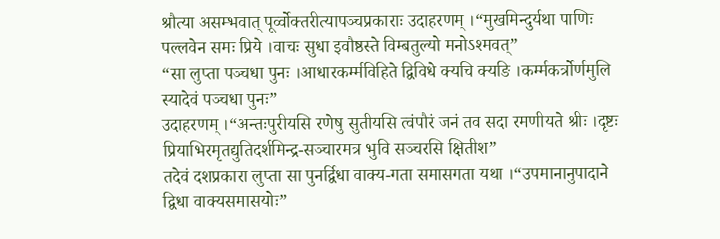श्रौत्या असम्भवात् पूर्व्वोक्तरीत्यापञ्चप्रकाराः उदाहरणम् ।“मुखमिन्दुर्यथा पाणिः पल्लवेन समः प्रिये ।वाचः सुधा इवौष्ठस्ते विम्बतुल्यो मनोऽश्मवत्”
“सा लुप्ता पञ्चधा पुनः ।आधारकर्म्मविहिते द्विविधे क्यचि क्यङि ।कर्म्मकर्त्रोर्णमुलि स्यादेवं पञ्चधा पुनः”
उदाहरणम् ।“अन्तःपुरीयसि रणेषु सुतीयसि त्वंपौरं जनं तव सदा रमणीयते श्रीः ।दृष्टः प्रियाभिरमृतद्युतिदर्शमिन्द्र-सञ्चारमत्र भुवि सञ्चरसि क्षितीश”
तदेवं दशप्रकारा लुप्ता सा पुनर्द्विधा वाक्य-गता समासगता यथा ।“उपमानानुपादाने द्विधा वाक्यसमासयोः”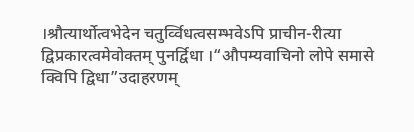।श्रौत्यार्थोत्वभेदेन चतुर्व्विधत्वसम्भवेऽपि प्राचीन-रीत्या द्विप्रकारत्वमेवोक्तम् पुनर्द्विधा ।“औपम्यवाचिनो लोपे समासे क्विपि द्विधा”उदाहरणम्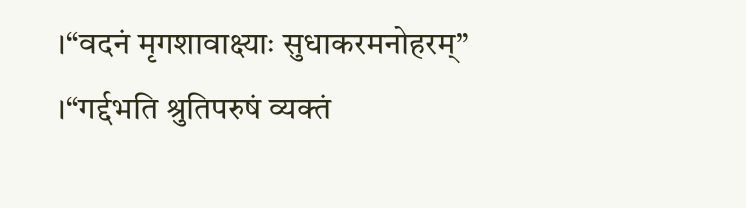।“वदनं मृगशावाक्ष्याः सुधाकरमनोहरम्” ।“गर्द्दभति श्रुतिपरुषं व्यक्तं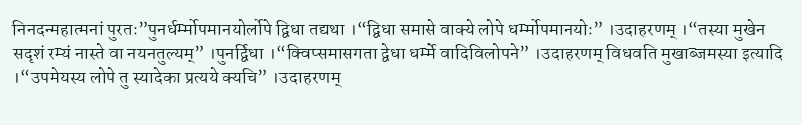निनदन्महात्मनां पुरतः”पुनर्धर्म्मोपमानयोर्लोपे द्विधा तद्यथा ।“द्विधा समासे वाक्ये लोपे धर्म्मोपमानयोः” ।उदाहरणम् ।“तस्या मुखेन सदृशं रम्यं नास्ते वा नयनतुल्यम्” ।पुनर्द्विधा ।“क्विप्समासगता द्वेधा धर्म्मे वादिविलोपने” ।उदाहरणम् विधवति मुखाब्जमस्या इत्यादि ।“उपमेयस्य लोपे तु स्यादेका प्रत्यये क्यचि” ।उदाहरणम्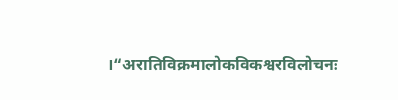।“अरातिविक्रमालोकविकश्वरविलोचनः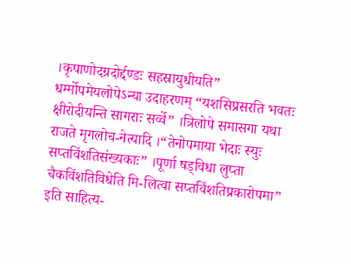।कृपाणोदग्रदोर्द्दण्डः सहस्रायुधीयति”
धर्म्मोपमेयलोपेऽन्या उदाहरणम् “यशसिप्रसरति भवतः क्षीरोदीयन्ति सागराः सर्व्वे” ।त्रिलोपे समासगा यथा राजते मृगलोच-नेत्यादि ।“तेनोपमाया भेदाः स्युः सप्तविंशतिसंख्यकाः” ।पूर्णा षड्विधा लुप्ता चैकविंशतिविधेति मि-लित्वा सप्तविंशतिप्रकारोपमा” इति साहित्य-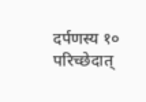दर्पणस्य १० परिच्छेदात्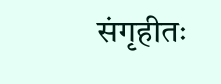संगृहीतः